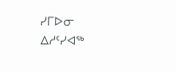ᓯᒥᐅᓂ ᐃᓱᑦᓯᐊᖅ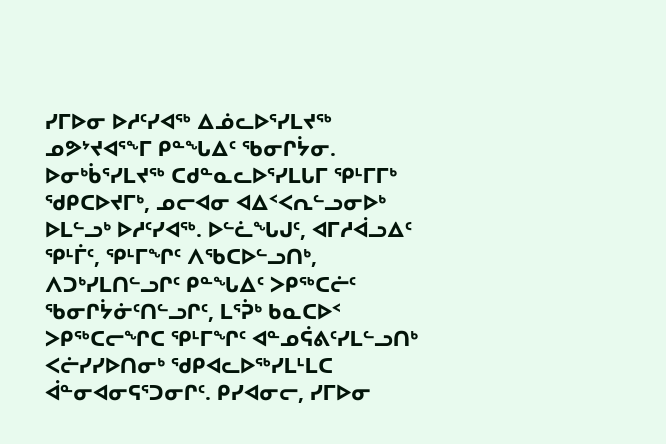ᓯᒥᐅᓂ ᐅᓱᑦᓯᐊᖅ ᐃᓅᓚᐅᕐᓯᒪᔪᖅ ᓄᕗᔾᔪᐊᕐᖕᒥ ᑭᓐᖓᐃᑦ ᖃᓂᒋᔮᓂ. ᐅᓂᒃᑳᕐᓯᒪᔪᖅ ᑕᑯᓐᓇᓚᐅᕐᓯᒪᒐᒥ ᕿᒻᒥᒥᒃ ᖁᑭᑕᐅᔪᒥᒃ, ᓄᓕᐊᓂ ᐊᐃᑉᐸᕆᓪᓗᓂᐅᒃ ᐅᒪᓪᓗᒃ ᐅᓱᑦᓯᐊᖅ. ᐅᓪᓛᖓᒍᑦ, ᐊᒥᓱᐋᓗᐃᑦ ᕿᒻᒦᑦ, ᕿᒻᒥᖏᑦ ᐱᖃᑕᐅᓪᓗᑎᒃ, ᐱᑐᒃᓯᒪᑎᓪᓗᒋᑦ ᑭᓐᖓᐃᑦ ᐳᑭᖅᑕᓖᑦ ᖃᓂᒋᔮᓃᑦᑎᓪᓗᒋᑦ, ᒪᕐᕉᒃ ᑲᓇᑕᐅᑉ ᐳᑭᖅᑕᓕᖏᑕ ᕿᒻᒥᖏᑦ ᐊᓐᓄᕌᕕᑦᓯᒪᓪᓗᑎᒃ ᐸᓖᓯᓯᐅᑎᓂᒃ ᖁᑭᐊᓚᐅᖅᓯᒪᒻᒪᑕ ᐋᓐᓂᐊᓂᕋᕐᑐᓂᒋᑦ. ᑭᓯᐊᓂᓕ, ᓯᒥᐅᓂ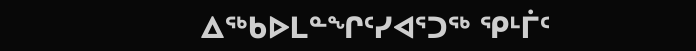ᐃᖅᑲᐅᒪᓐᖏᑦᓯᐊᕐᑐᖅ ᕿᒻᒦᑦ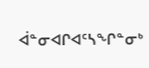ᐋᓐᓂᐊᒋᐊᑦᓴᖏᓐᓂᒃ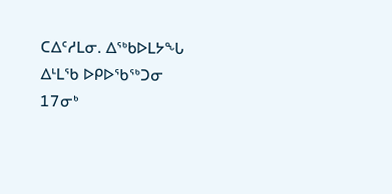ᑕᐃᑦᓱᒪᓂ. ᐃᖅᑲᐅᒪᔭᖓ ᐃᒻᒪᖃ ᐅᑭᐅᖃᖅᑐᓂ 17ᓂᒃ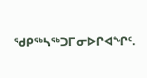ᖁᑭᖅᓴᖅᑐᒥᓂᐅᒋᐊᖏᑦ.